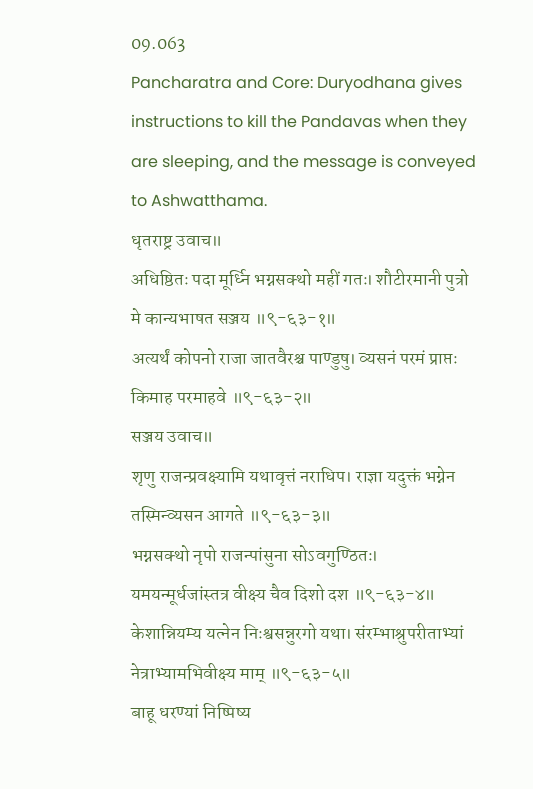09.063
Pancharatra and Core: Duryodhana gives instructions to kill the Pandavas when they are sleeping, and the message is conveyed to Ashwatthama.
धृतराष्ट्र उवाच॥
अधिष्ठितः पदा मूर्ध्नि भग्नसक्थो महीं गतः। शौटीरमानी पुत्रो मे कान्यभाषत सञ्जय ॥९-६३-१॥
अत्यर्थं कोपनो राजा जातवैरश्च पाण्डुषु। व्यसनं परमं प्राप्तः किमाह परमाहवे ॥९-६३-२॥
सञ्जय उवाच॥
शृणु राजन्प्रवक्ष्यामि यथावृत्तं नराधिप। राज्ञा यदुक्तं भग्नेन तस्मिन्व्यसन आगते ॥९-६३-३॥
भग्नसक्थो नृपो राजन्पांसुना सोऽवगुण्ठितः। यमयन्मूर्धजांस्तत्र वीक्ष्य चैव दिशो दश ॥९-६३-४॥
केशान्नियम्य यत्नेन निःश्वसन्नुरगो यथा। संरम्भाश्रुपरीताभ्यां नेत्राभ्यामभिवीक्ष्य माम् ॥९-६३-५॥
बाहू धरण्यां निष्पिष्य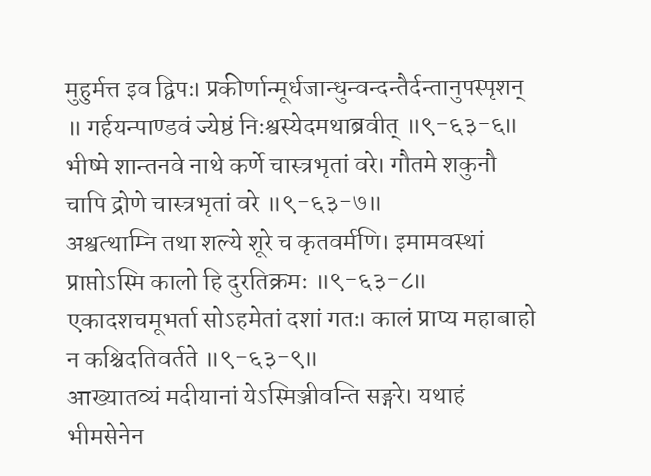मुहुर्मत्त इव द्विपः। प्रकीर्णान्मूर्धजान्धुन्वन्दन्तैर्दन्तानुपस्पृशन् ॥ गर्हयन्पाण्डवं ज्येष्ठं निःश्वस्येदमथाब्रवीत् ॥९-६३-६॥
भीष्मे शान्तनवे नाथे कर्णे चास्त्रभृतां वरे। गौतमे शकुनौ चापि द्रोणे चास्त्रभृतां वरे ॥९-६३-७॥
अश्वत्थाम्नि तथा शल्ये शूरे च कृतवर्मणि। इमामवस्थां प्राप्तोऽस्मि कालो हि दुरतिक्रमः ॥९-६३-८॥
एकादशचमूभर्ता सोऽहमेतां दशां गतः। कालं प्राप्य महाबाहो न कश्चिदतिवर्तते ॥९-६३-९॥
आख्यातव्यं मदीयानां येऽस्मिञ्जीवन्ति सङ्गरे। यथाहं भीमसेनेन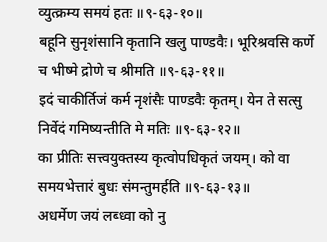व्युत्क्रम्य समयं हतः ॥९-६३-१०॥
बहूनि सुनृशंसानि कृतानि खलु पाण्डवैः। भूरिश्रवसि कर्णे च भीष्मे द्रोणे च श्रीमति ॥९-६३-११॥
इदं चाकीर्तिजं कर्म नृशंसैः पाण्डवैः कृतम्। येन ते सत्सु निर्वेदं गमिष्यन्तीति मे मतिः ॥९-६३-१२॥
का प्रीतिः सत्त्वयुक्तस्य कृत्वोपधिकृतं जयम्। को वा समयभेत्तारं बुधः संमन्तुमर्हति ॥९-६३-१३॥
अधर्मेण जयं लब्ध्वा को नु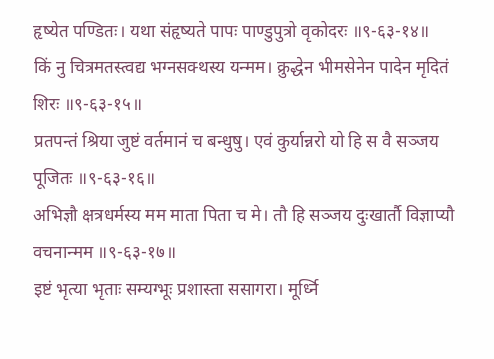हृष्येत पण्डितः। यथा संहृष्यते पापः पाण्डुपुत्रो वृकोदरः ॥९-६३-१४॥
किं नु चित्रमतस्त्वद्य भग्नसक्थस्य यन्मम। क्रुद्धेन भीमसेनेन पादेन मृदितं शिरः ॥९-६३-१५॥
प्रतपन्तं श्रिया जुष्टं वर्तमानं च बन्धुषु। एवं कुर्यान्नरो यो हि स वै सञ्जय पूजितः ॥९-६३-१६॥
अभिज्ञौ क्षत्रधर्मस्य मम माता पिता च मे। तौ हि सञ्जय दुःखार्तौ विज्ञाप्यौ वचनान्मम ॥९-६३-१७॥
इष्टं भृत्या भृताः सम्यग्भूः प्रशास्ता ससागरा। मूर्ध्नि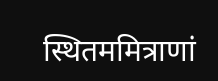स्थितममित्राणां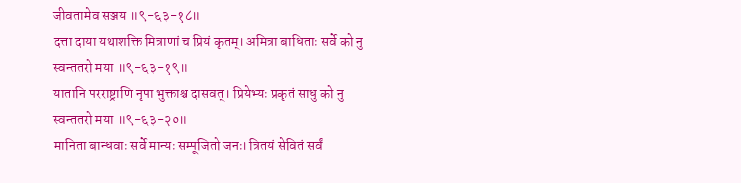जीवतामेव सञ्जय ॥९-६३-१८॥
दत्ता दाया यथाशक्ति मित्राणां च प्रियं कृतम्। अमित्रा बाधिताः सर्वे को नु स्वन्ततरो मया ॥९-६३-१९॥
यातानि परराष्ट्राणि नृपा भुक्ताश्च दासवत्। प्रियेभ्यः प्रकृतं साधु को नु स्वन्ततरो मया ॥९-६३-२०॥
मानिता बान्धवाः सर्वे मान्यः सम्पूजितो जनः। त्रितयं सेवितं सर्वं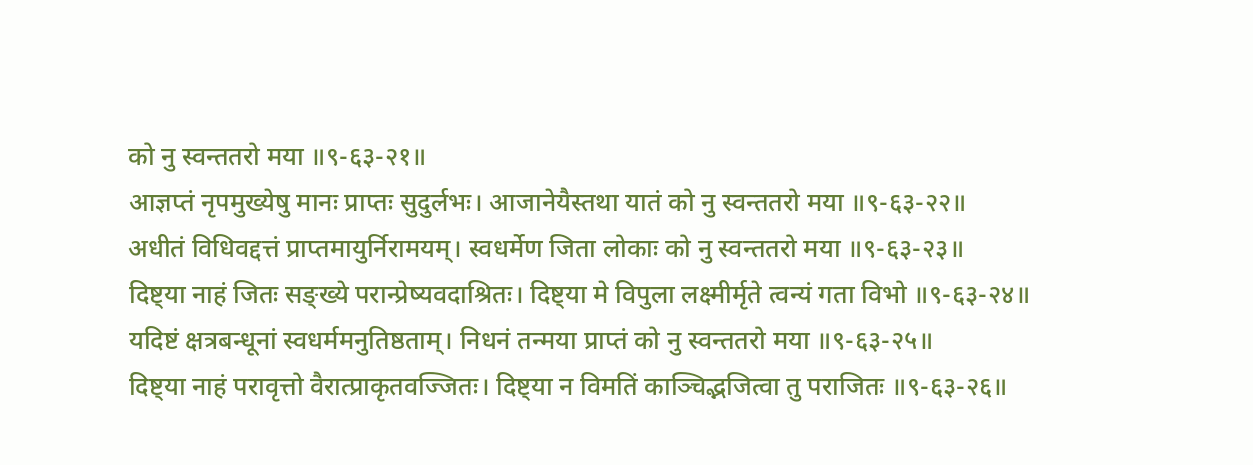को नु स्वन्ततरो मया ॥९-६३-२१॥
आज्ञप्तं नृपमुख्येषु मानः प्राप्तः सुदुर्लभः। आजानेयैस्तथा यातं को नु स्वन्ततरो मया ॥९-६३-२२॥
अधीतं विधिवद्दत्तं प्राप्तमायुर्निरामयम्। स्वधर्मेण जिता लोकाः को नु स्वन्ततरो मया ॥९-६३-२३॥
दिष्ट्या नाहं जितः सङ्ख्ये परान्प्रेष्यवदाश्रितः। दिष्ट्या मे विपुला लक्ष्मीर्मृते त्वन्यं गता विभो ॥९-६३-२४॥
यदिष्टं क्षत्रबन्धूनां स्वधर्ममनुतिष्ठताम्। निधनं तन्मया प्राप्तं को नु स्वन्ततरो मया ॥९-६३-२५॥
दिष्ट्या नाहं परावृत्तो वैरात्प्राकृतवज्जितः। दिष्ट्या न विमतिं काञ्चिद्भजित्वा तु पराजितः ॥९-६३-२६॥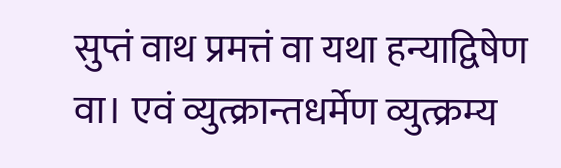सुप्तं वाथ प्रमत्तं वा यथा हन्याद्विषेण वा। एवं व्युत्क्रान्तधर्मेण व्युत्क्रम्य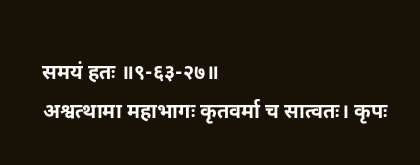समयं हतः ॥९-६३-२७॥
अश्वत्थामा महाभागः कृतवर्मा च सात्वतः। कृपः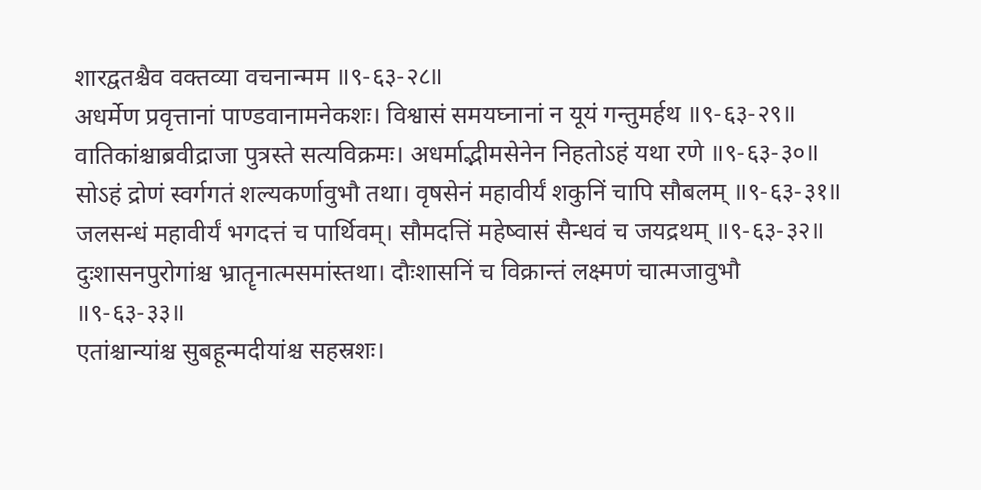शारद्वतश्चैव वक्तव्या वचनान्मम ॥९-६३-२८॥
अधर्मेण प्रवृत्तानां पाण्डवानामनेकशः। विश्वासं समयघ्नानां न यूयं गन्तुमर्हथ ॥९-६३-२९॥
वातिकांश्चाब्रवीद्राजा पुत्रस्ते सत्यविक्रमः। अधर्माद्भीमसेनेन निहतोऽहं यथा रणे ॥९-६३-३०॥
सोऽहं द्रोणं स्वर्गगतं शल्यकर्णावुभौ तथा। वृषसेनं महावीर्यं शकुनिं चापि सौबलम् ॥९-६३-३१॥
जलसन्धं महावीर्यं भगदत्तं च पार्थिवम्। सौमदत्तिं महेष्वासं सैन्धवं च जयद्रथम् ॥९-६३-३२॥
दुःशासनपुरोगांश्च भ्रातॄनात्मसमांस्तथा। दौःशासनिं च विक्रान्तं लक्ष्मणं चात्मजावुभौ ॥९-६३-३३॥
एतांश्चान्यांश्च सुबहून्मदीयांश्च सहस्रशः।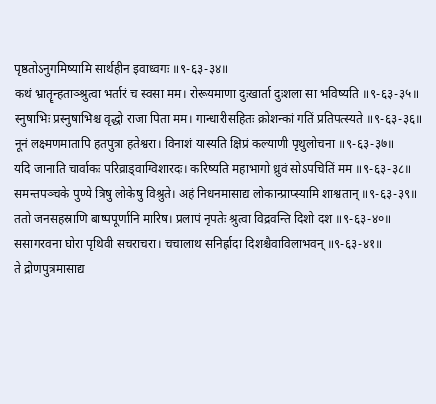पृष्ठतोऽनुगमिष्यामि सार्थहीन इवाध्वगः ॥९-६३-३४॥
कथं भ्रातॄन्हताञ्श्रुत्वा भर्तारं च स्वसा मम। रोरूयमाणा दुःखार्ता दुःशला सा भविष्यति ॥९-६३-३५॥
स्नुषाभिः प्रस्नुषाभिश्च वृद्धो राजा पिता मम। गान्धारीसहितः क्रोशन्कां गतिं प्रतिपत्स्यते ॥९-६३-३६॥
नूनं लक्ष्मणमातापि हतपुत्रा हतेश्वरा। विनाशं यास्यति क्षिप्रं कल्याणी पृथुलोचना ॥९-६३-३७॥
यदि जानाति चार्वाकः परिव्राड्वाग्विशारदः। करिष्यति महाभागो ध्रुवं सोऽपचितिं मम ॥९-६३-३८॥
समन्तपञ्चके पुण्ये त्रिषु लोकेषु विश्रुते। अहं निधनमासाद्य लोकान्प्राप्स्यामि शाश्वतान् ॥९-६३-३९॥
ततो जनसहस्राणि बाष्पपूर्णानि मारिष। प्रलापं नृपतेः श्रुत्वा विद्रवन्ति दिशो दश ॥९-६३-४०॥
ससागरवना घोरा पृथिवी सचराचरा। चचालाथ सनिर्ह्रादा दिशश्चैवाविलाभवन् ॥९-६३-४१॥
ते द्रोणपुत्रमासाद्य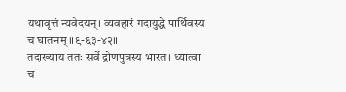यथावृत्तं न्यवेदयन्। व्यवहारं गदायुद्धे पार्थिवस्य च घातनम् ॥९-६३-४२॥
तदाख्याय ततः सर्वे द्रोणपुत्रस्य भारत। ध्यात्वा च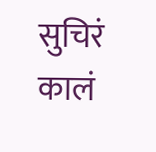सुचिरं कालं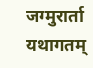जग्मुरार्ता यथागतम्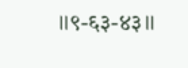॥९-६३-४३॥